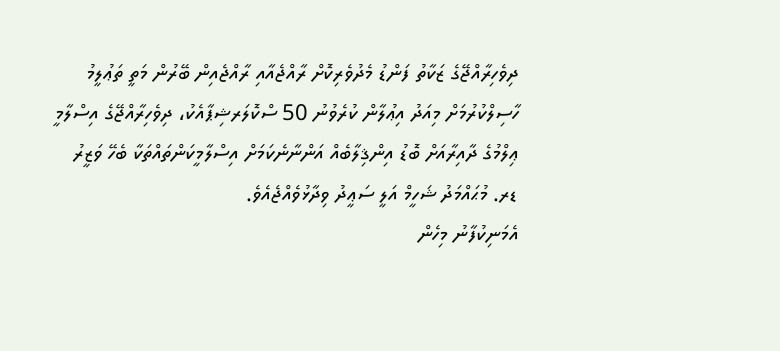ދިވެހިރާއްޖޭގެ ޒަކާތު ފަންޑު މެދުވެރިކޮށް ރާއްޖެއާއި ރާއްޖެއިން ބޭރުން މަތީ ތަޢުލީމު ހާސިލްކުރުމަށް މިއަދު އިޢުލާން ކުރެވުނު 50 ސްކޮލަރޝިޕާއެކު، ދިވެހިރާއްޖޭގެ އިސްލާމީ ޢިލްމުގެ ދާއިރާއަށް ބޮޑު އިންޤިލާބެއް އަންނާނެކަމަށް އިސްލާމީކަންތައްތަކާ ބެހޭ ވަޒީރު ޑރ. މުޙައްމަދު ޝަހީމް އަލީ ސަޢީދު ވިދާޅުވެއްޖެއެވެ.
އެމަނިކުފާނު މިހެން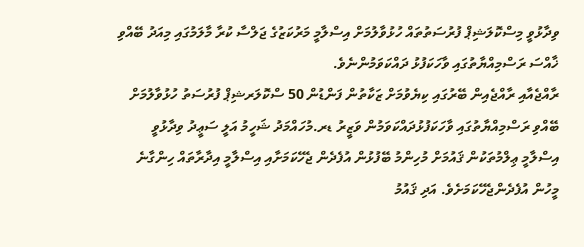ވިދާޅުވީ މިސްކޮލަޝިޕް ފުރުސަތުތައް ހުޅުވާލުމަށް އިސްލާމީ މަރުކަޒުގެ ޖަލްސާ ކުރާ މާލަމުގައި މިއަދު ބޭއްވި ޚާއްސަ ރަސްމިއްޔާތުގައި ވާހަކަފުޅު ދައްކަވަމުންނެވެ.
ރާއްޖެއާއި ރާއްޖެއިން ބޭރުގައި ކިޔެވުމަށް ޒަކާތުން ފަންޑުން 50 ސްކޮލަރޝިޕް ފުރުސަތު ހުޅުވާލުމަށް ބޭއްވި ރަސްމިއްޔާތުގައި ވާހަކަފުޅުދައްކަވަމުން ވަޒީރު ޑރ.މުހައްމަދު ޝަހީމު އަލީ ސަޢީދު ވިދާޅުވީ އިސްލާމީ ޢިލްމުތަކުން ޤައުމަށް މުހިންމު ބޭފުޅުން އުފެދެން ޖެހޭކަމަށާއި އިސްލާމީ އިދާރާތައް ހިންގާނެ މީހުން އުފެދެންޖެހޭކަމަށެވެ. އަދި ޤައުމު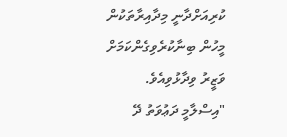ކުރިއަށްދާނީ މިދާއިރާތަކުން މީހުން ބިނާކުރެވިގެންކަމަށް ވަޒީރު ވިދާޅުވިއެވެ.
"އިސްލާމީ ދަޢުވަތު ދޭ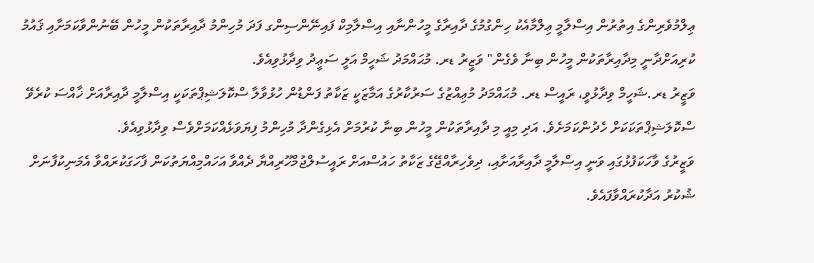ޢިލްމުވެރިންގެ އިތުރުން އިސްލާމީ ޢިލްމާއެކު ހިންގުމުގެ ދާއިރާގެ މީހުންނާއި އިސްލާމިކް ފައިނޭންސިންގ ފަދަ މުހިންމު ދާއިރާތަކުން މީހުން ބޭނުންވާކަމަށާއި ޤައުމު ކުރިއަށްދާނީ މިދާއިރާތަކުން މީހުން ބިނާ ވެގެން" ވަޒީރު ޑރ. މުޙައްމަދު ޝަހީމް އަލީ ސަޢީދު ވިދާޅުވިއެވެ.
ވަޒީރު ޑރ.ޝަހީމް ވިދާޅުވީ، ރައީސް ޑރ. މުޙައްމަދު މުޢިއްޒުގެ ސަރުކާރުގެ އަމާޒަކީ ޒަކާތު ފަންޑުން ހުޅުވާލާ ސްކޮލަޝިޕްތަކަކީ އިސްލާމީ ދާއިރާއަށް ޚާއްސަ ކުރެވޭ ސްކޮލަޝިޕްތަކަކަށް ހެދުންކަމަށެވެ. އަދި މިއީ މި ދާއިރާތަކުން މީހުން ބިނާ ކުރުމަށް އެޅިގެންދާ މުހިންމު ފިޔަވަޅެއްކަމަށްވެސް ވިދާޅުވިއެވެ.
ވަޒީރުގެ ވާހަކަފުޅުގައި ވަނީ އިސްލާމީ ދާއިރާއަށާއި، ދިވެހިރާއްޖޭގެ ޒަކާތު ހައުސްއަށް ރައީސުލްޖުމްހޫރިއްޔާ ދެއްވާ އަހައްމިއްޔަތުކަން ފާހަގަކުރައްވާ އެމަނިކުފާނަށް ޝުކުރު އަދާކުރައްވާފައެވެ.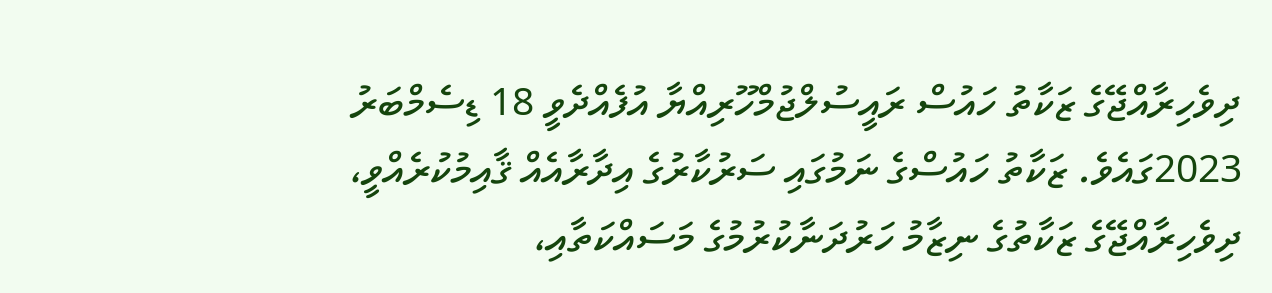ދިވެހިރާއްޖޭގެ ޒަކާތު ހައުސް ރައީސުލްޖުމްހޫރިއްޔާ އުފެއްދެވީ 18 ޑިސެމްބަރު 2023ގައެވެ. ޒަކާތު ހައުސްގެ ނަމުގައި ސަރުކާރުގެ އިދާރާއެއް ޤާއިމުކުރެއްވީ، ދިވެހިރާއްޖޭގެ ޒަކާތުގެ ނިޒާމު ހަރުދަނާކުރުމުގެ މަސައްކަތާއި،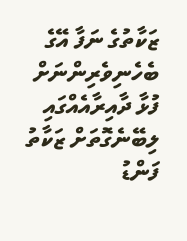ޒަކާތުގެ ނަފާ އޭގެ ބެހެނިވެރިންނަށް ފުޅާ ދާއިރާއެއްގައި ލިބޭނެގޮތަށް ޒަކާތު ފަންޑު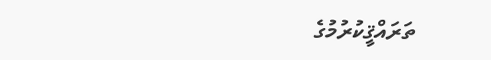ތަރައްޤީކުރުމުގެ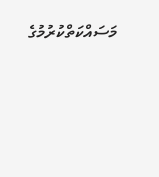މަސައްކަތްކުރުމުގެ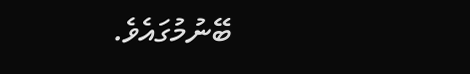ބޭނުމުގައެވެ.